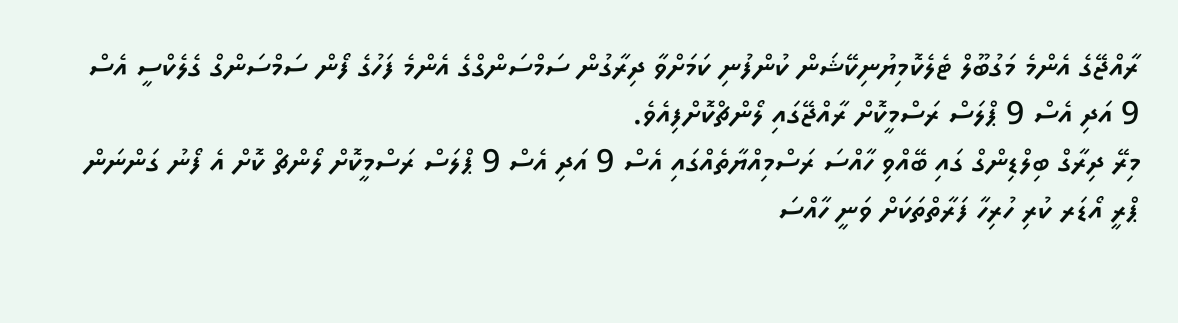ރާއްޖޭގެ އެންމެ މަގުބޫލް ޓެލެކޮމިޔުނިކޭޝަން ކުންފުނި ކަމަށްވާ ދިރާގުން ސަމްސަންގްގެ އެންމެ ފަހުގެ ފޯން ސަމްސަންގް ގެލެކްސީ އެސް 9 އަދި އެސް 9 ޕްލަސް ރަސްމީކޮށް ރާއްޖޭގައި ލޯންޗްކޮށްފިއެވެ.
މިރޭ ދިރާގް ބިލްޑިންގް ގައި ބޭއްވި ހާއްސަ ރަސްމިއްޔާތެއްގައި އެސް 9 އަދި އެސް 9 ޕްލަސް ރަސްމީކޮށް ލޯންޗް ކޮށް އެ ފޯނު ގަންނަން ޕްރީ އޯޑަރ ކުރި ހުރިހާ ފަރާތްތަކަށް ވަނީ ހާއްސަ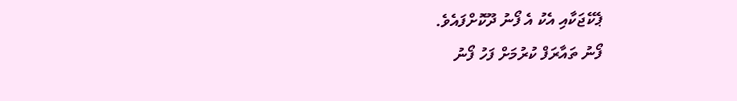ޕެކޭޖަކާއި އެކު އެ ފޯނު ދޫކޮށްފައެވެ.
ފޯނު ތައާރަފް ކުރުމަށް ފަހު ފޯނު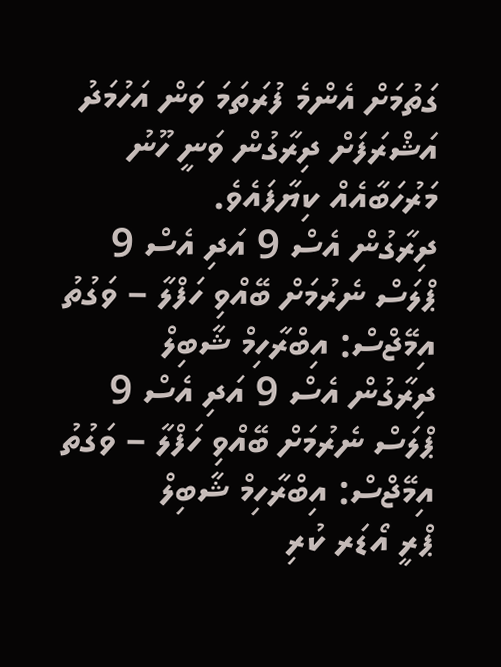ގަތުމަށް އެންމެ ފުރަތަމަ ވަން އަހުމަދު އަޝްރަފަށް ދިރާގުން ވަނީ ހޫނު މަރުހަބާއެއް ކިޔާފައެވެ.
ދިރާގުން އެސް 9 އަދި އެސް 9 ޕްލަސް ނެރުމަށް ބޭއްވި ހަފްލާ – ވަގުތު އިމޭޖްސް: އިބްރާހިމް ޝާބިލް
ދިރާގުން އެސް 9 އަދި އެސް 9 ޕްލަސް ނެރުމަށް ބޭއްވި ހަފްލާ – ވަގުތު އިމޭޖްސް: އިބްރާހިމް ޝާބިލް
ޕްރީ އޯޑަރ ކުރި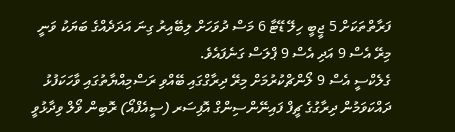ފަރާތްތަކަށް 5 ޖީބީ ހިލޭ ޑޭޓާ 6 މަސް ދުވަހަށް ލިބޭއިރު ގިނަ އަދަދެއްގެ ބަޔަކު ވަނީ މިރޭ އެސް 9 އަދި އެސް 9 ޕްލަސް ގަނެފައެވެ.
ގެލެކްސީ އެސް 9 ލޯންޗްކުރުމަށް މިރޭ ދިރާގްގައި ބޭއްވި ރަސްމިއްޔާތުގައި ވާހަކަފުޅު ދައްކަވަމުން ދިރާގުގެ ޗީފް ފައިނޭންސިންގް އޮފިސަރ (ސީއެފްއޯ) ރޮބިން ވޯލް ވިދާޅުވީ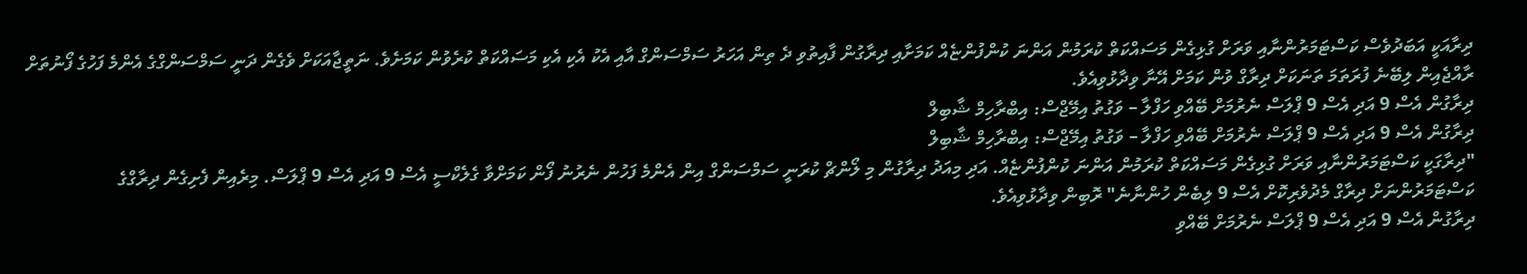ދިރާއަކީ އަބަދުވެސް ކަސްޓަމަރުންނާއި ވަރަށް ގުޅިގެން މަސައްކަތް ކުރަމުން އަންނަ ކުންފުންޏެއް ކަމަށާއި ދިރާގުން ފާއިތުވި ދެ ތިން އަހަރު ސަމްސަންގް އާއި އެކު އެކި އެކި މަސައްކަތް ކުރެވުން ކަމަށެވެ. ނަތީޖާއަކަށް ވެގެން ދަނީ ސަމްސަންގްގެ އެންމެ ފަހުގެ ފޯނުތަށް ރާއްޖެއިން ލިބޭނެ ފުރަތަމަ ތަނަކަށް ދިރާގް ވުން ކަމަށް އޭނާ ވިދާޅުވިއެވެ.
ދިރާގުން އެސް 9 އަދި އެސް 9 ޕްލަސް ނެރުމަށް ބޭއްވި ހަފްލާ – ވަގުތު އިމޭޖްސް: އިބްރާހިމް ޝާބިލް
ދިރާގުން އެސް 9 އަދި އެސް 9 ޕްލަސް ނެރުމަށް ބޭއްވި ހަފްލާ – ވަގުތު އިމޭޖްސް: އިބްރާހިމް ޝާބިލް
"ދިރާގަކީ ކަސްޓަމަރުންނާއި ވަރަށް ގުޅިގެން މަސައްކަތް ކުރަމުން އަންނަ ކުންފުންޏެއް. އަދި މިއަދު ދިރާގުން މި ލޯންޗް ކުރަނީ ސަމްސަންގް އިން އެންމެ ފަހުން ނެރުނު ފޯން ކަމަށްވާ ގެލެކްސީ އެސް 9 އަދި އެސް 9 ޕްލަސް. މިރެއިން ފެށިގެން ދިރާގްގެ ކަސްޓަމަރުންނަށް ދިރާގް މެދުވެރިކޮށް އެސް 9 ލިބެން ހުންނާނެ" ރޮބިން ވިދާޅުވިއެވެ.
ދިރާގުން އެސް 9 އަދި އެސް 9 ޕްލަސް ނެރުމަށް ބޭއްވި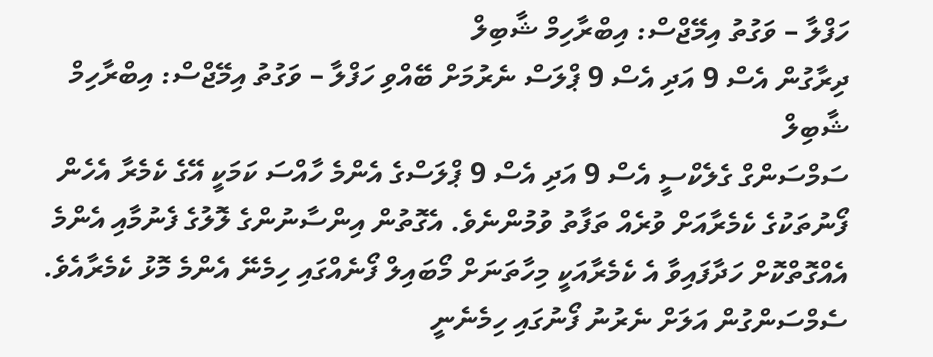ހަފްލާ – ވަގުތު އިމޭޖްސް: އިބްރާހިމް ޝާބިލް
ދިރާގުން އެސް 9 އަދި އެސް 9 ޕްލަސް ނެރުމަށް ބޭއްވި ހަފްލާ – ވަގުތު އިމޭޖްސް: އިބްރާހިމް ޝާބިލް
ސަމްސަންގް ގެލެކްސީ އެސް 9 އަދި އެސް 9 ޕްލަސްގެ އެންމެ ހާއްސަ ކަމަކީ އޭގެ ކެމެރާ އެހެން ފޯނުތަކުގެ ކެމެރާއަށް ވުރެއް ތަފާތު ވުމުންނެވެ. އެގޮތުން އިންސާނުންގެ ލޮލުގެ ފެނުމާއި އެންމެ އެއްގޮތްކޮށް ހަދާފައިވާ އެ ކެމެރާއަކީ މިހާތަނަށް މޯބައިލް ފޯނެއްގައި ހިމެނޭ އެންމެ މޮޅު ކެމެރާއެވެ.
ސެމްސަންގުން އަލަށް ނެރުނު ފޯނުގައި ހިމެނެނީ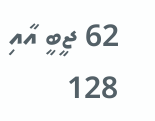62 ޖީބީ އާއި 128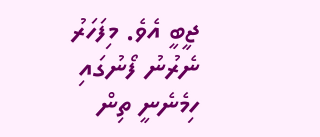ޖީބީ އެވެ. މިފަހަރު ނެރުނު ފޯނުގައި ހިމެނެނީ ތިން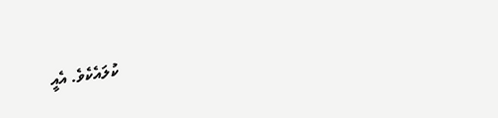ކުލައެކެވެ. އެއީ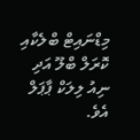މިޑްނައިޓް ބްލެކާއި ކޮރަލް ބްލޫ އަދި ނިއު ލިލަކް ޕާޕަލް އެވެ.